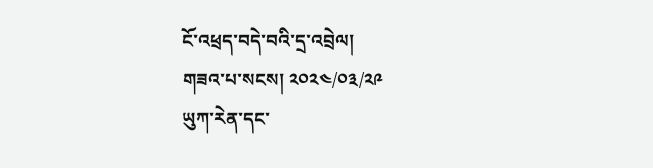ངོ་འཕྲད་བདེ་བའི་དྲ་འབྲེལ།
གཟའ་པ་སངས། ༢༠༢༤/༠༣/༢༩
ཡུཀ་རེན་དང་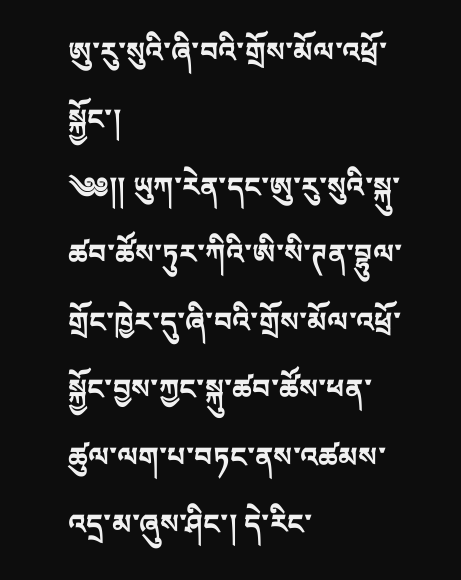ཨུ་རུ་སུའི་ཞི་བའི་གྲོས་མོལ་འཕྲོ་སྐྱོང་།
༄༅།། ཡུཀ་རེན་དང་ཨུ་རུ་སུའི་སྐུ་ཚབ་ཚོས་ཏུར་ཀིའི་ཨི་སི་ཊན་བྷུལ་གྲོང་ཁྱེར་དུ་ཞི་བའི་གྲོས་མོལ་འཕྲོ་སྐྱོང་བྱས་ཀྱང་སྐུ་ཚབ་ཚོས་ཕན་ཚུལ་ལག་པ་བཏང་ནས་འཚམས་འདྲ་མ་ཞུས་ཤིང་། དེ་རིང་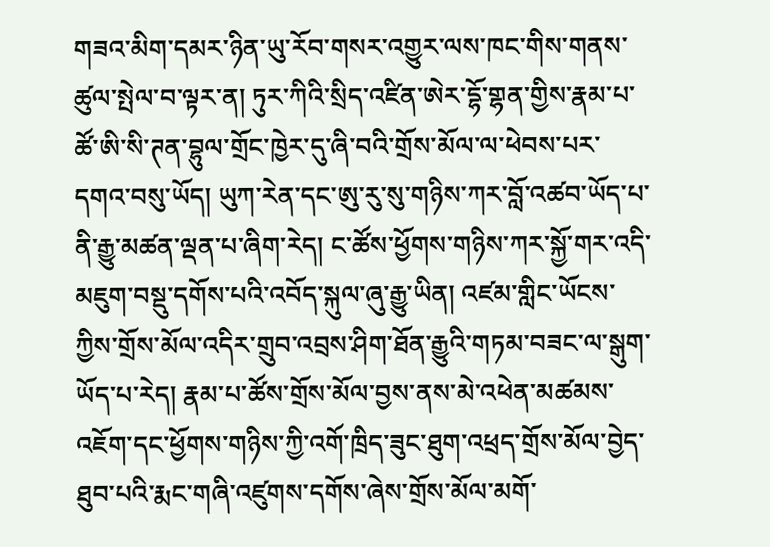གཟའ་མིག་དམར་ཉིན་ཡུ་རོབ་གསར་འགྱུར་ལས་ཁང་གིས་གནས་ཚུལ་སྤེལ་བ་ལྟར་ན། ཏུར་ཀིའི་སྲིད་འཛིན་ཨེར་དྷོ་གྷན་གྱིས་རྣམ་པ་ཚོ་ཨི་སི་ཊན་བྷུལ་གྲོང་ཁྱེར་དུ་ཞི་བའི་གྲོས་མོལ་ལ་ཕེབས་པར་དགའ་བསུ་ཡོད། ཡུཀ་རེན་དང་ཨུ་རུ་སུ་གཉིས་ཀར་བློ་འཚབ་ཡོད་པ་ནི་རྒྱུ་མཚན་ལྡན་པ་ཞིག་རེད། ང་ཚོས་ཕྱོགས་གཉིས་ཀར་སྐྱོ་གར་འདི་མཇུག་བསྡུ་དགོས་པའི་འབོད་སྐུལ་ཞུ་རྒྱུ་ཡིན། འཛམ་གླིང་ཡོངས་ཀྱིས་གྲོས་མོལ་འདིར་གྲུབ་འབྲས་ཤིག་ཐོན་རྒྱུའི་གཏམ་བཟང་ལ་སྒུག་ཡོད་པ་རེད། རྣམ་པ་ཚོས་གྲོས་མོལ་བྱས་ནས་མེ་འཕེན་མཚམས་འཇོག་དང་ཕྱོགས་གཉིས་ཀྱི་འགོ་ཁྲིད་ཟུང་ཐུག་འཕྲད་གྲོས་མོལ་བྱེད་ཐུབ་པའི་རྨང་གཞི་འཛུགས་དགོས་ཞེས་གྲོས་མོལ་མགོ་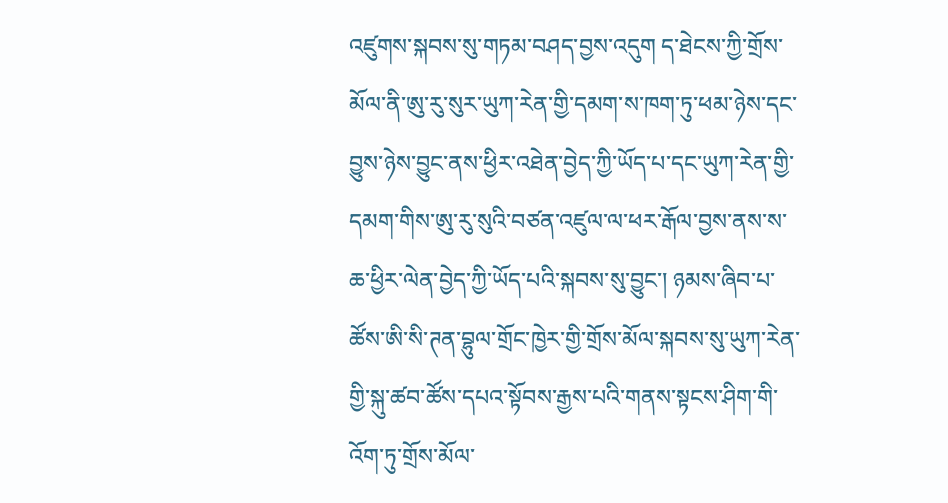འཛུགས་སྐབས་སུ་གཏམ་བཤད་བྱས་འདུག ད་ཐེངས་ཀྱི་གྲོས་མོལ་ནི་ཨུ་རུ་སུར་ཡུཀ་རེན་གྱི་དམག་ས་ཁག་ཏུ་ཕམ་ཉེས་དང་བྱུས་ཉེས་བྱུང་ནས་ཕྱིར་འཐེན་བྱེད་ཀྱི་ཡོད་པ་དང་ཡུཀ་རེན་གྱི་དམག་གིས་ཨུ་རུ་སུའི་བཙན་འཛུལ་ལ་ཕར་རྒོལ་བྱས་ནས་ས་ཆ་ཕྱིར་ལེན་བྱེད་ཀྱི་ཡོད་པའི་སྐབས་སུ་བྱུང་། ཉམས་ཞིབ་པ་ཚོས་ཨི་སི་ཊན་བྷུལ་གྲོང་ཁྱེར་གྱི་གྲོས་མོལ་སྐབས་སུ་ཡུཀ་རེན་གྱི་སྐུ་ཚབ་ཚོས་དཔའ་སྟོབས་རྒྱས་པའི་གནས་སྟངས་ཤིག་གི་འོག་ཏུ་གྲོས་མོལ་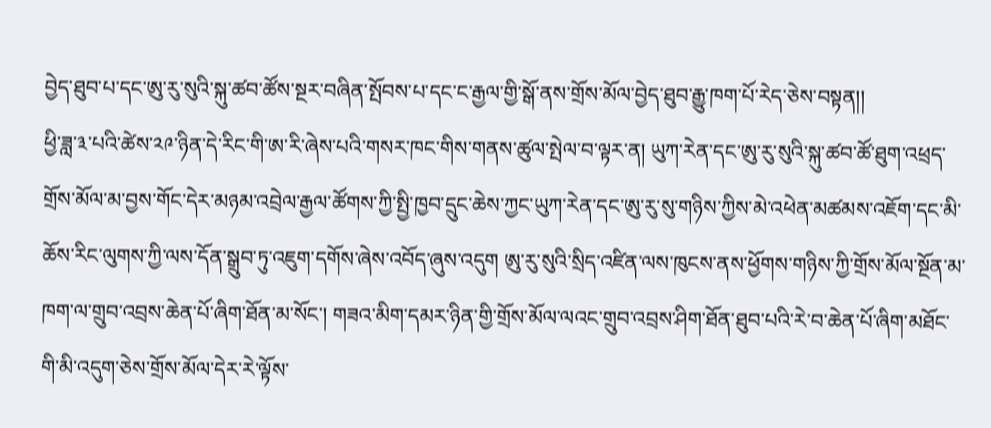བྱེད་ཐུབ་པ་དང་ཨུ་རུ་སུའི་སྐུ་ཚབ་ཚོས་སྔར་བཞིན་སྤོབས་པ་དང་ང་རྒྱལ་གྱི་སྒོ་ནས་གྲོས་མོལ་བྱེད་ཐུབ་རྒྱུ་ཁག་པོ་རེད་ཅེས་བསྟན།།
ཕྱི་ཟླ་༣་པའི་ཚེས་༢༩་ཉིན་དེ་རིང་གི་ཨ་རི་ཞེས་པའི་གསར་ཁང་གིས་གནས་ཚུལ་སྤེལ་བ་ལྟར་ན། ཡུཀ་རེན་དང་ཨུ་རུ་སུའི་སྐུ་ཚབ་ཚོ་ཐུག་འཕྲད་གྲོས་མོལ་མ་བྱས་གོང་དེར་མཉམ་འབྲེལ་རྒྱལ་ཚོགས་ཀྱི་སྤྱི་ཁྱབ་དྲུང་ཆེས་ཀྱང་ཡུཀ་རེན་དང་ཨུ་རུ་སུ་གཉིས་ཀྱིས་མེ་འཕེན་མཚམས་འཇོག་དང་མི་ཆོས་རིང་ལུགས་ཀྱི་ལས་དོན་སྒྲུབ་ཏུ་འཇུག་དགོས་ཞེས་འབོད་ཞུས་འདུག ཨུ་རུ་སུའི་སྲིད་འཛིན་ལས་ཁུངས་ནས་ཕྱོགས་གཉིས་ཀྱི་གྲོས་མོལ་སྔོན་མ་ཁག་ལ་གྲུབ་འབྲས་ཆེན་པོ་ཞིག་ཐོན་མ་སོང་། གཟའ་མིག་དམར་ཉིན་གྱི་གྲོས་མོལ་ལའང་གྲུབ་འབྲས་ཤིག་ཐོན་ཐུབ་པའི་རེ་བ་ཆེན་པོ་ཞིག་མཐོང་གི་མི་འདུག་ཅེས་གྲོས་མོལ་དེར་རེ་ལྟོས་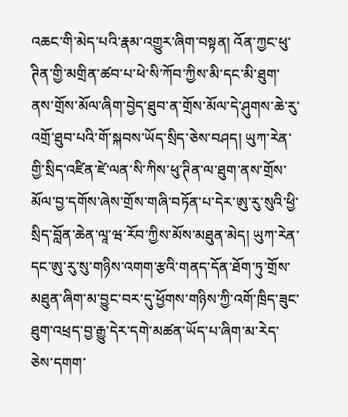འཆང་གི་མེད་པའི་རྣམ་འགྱུར་ཞིག་བསྟན། འོན་ཀྱང་ཕུ་ཊིན་གྱི་མགྲིན་ཚབ་པ་ཕེ་སི་ཀོབ་ཀྱིས་མི་དང་མི་ཐུག་ནས་གྲོས་མོལ་ཞིག་བྱེད་ཐུབ་ན་གྲོས་མོལ་དེ་ཤུགས་ཆེ་རུ་འགྲོ་ཐུབ་པའི་གོ་སྐབས་ཡོད་སྲིད་ཅེས་བཤད། ཡུཀ་རེན་གྱི་སྲིད་འཛིན་ཛེ་ལན་སི་ཀིས་ཕུ་ཊིན་ལ་ཐུག་ནས་གྲོས་མོལ་བྱ་དགོས་ཞེས་གྲོས་གཞི་བཏོན་པ་དེར་ཨུ་རུ་སུའི་ཕྱི་སྲིད་བློན་ཆེན་ལཱ་ཝ་རོབ་ཀྱིས་མོས་མཐུན་མེད། ཡུཀ་རེན་དང་ཨུ་རུ་སུ་གཉིས་འགག་རྩའི་གནད་དོན་ཐོག་ཏུ་གྲོས་མཐུན་ཞིག་མ་བྱུང་བར་དུ་ཕྱོགས་གཉིས་ཀྱི་འགོ་ཁྲིད་ཟུང་ཐུག་འཕྲད་བྱ་རྒྱུ་དེར་དགེ་མཚན་ཡོད་པ་ཞིག་མ་རེད་ཅེས་དགག་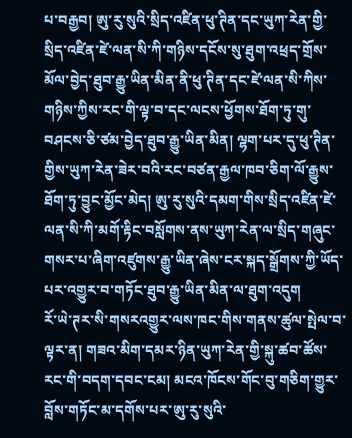པ་བརྒྱབ། ཨུ་རུ་སུའི་སྲིད་འཛིན་ཕུ་ཊིན་དང་ཡུཀ་རེན་གྱི་སྲིད་འཛིན་ཛེ་ལན་སི་ཀི་གཉིས་དངོས་སུ་ཐུག་འཕྲད་གྲོས་མོལ་བྱེད་ཐུབ་རྒྱུ་ཡིན་མིན་ནི་ཕུ་ཊིན་དང་ཛེ་ལན་སི་ཀིས་གཉིས་ཀྱིས་རང་གི་ལྟ་བ་དང་ལངས་ཕྱོགས་ཐོག་ཏུ་གུ་བཤངས་ཅི་ཙམ་བྱེད་ཐུབ་རྒྱུ་ཡིན་མིན། ལྷག་པར་དུ་ཕུ་ཊིན་གྱིས་ཡུཀ་རེན་ཟེར་བའི་རང་བཙན་རྒྱལ་ཁབ་ཅིག་ལོ་རྒྱུས་ཐོག་ཏུ་བྱུང་མྱོང་མེད། ཨུ་རུ་སུའི་དམག་གིས་སྲིད་འཛིན་ཛེ་ལན་སི་ཀི་མགོ་རྟིང་བསློགས་ནས་ཡུཀ་རེན་ལ་སྲིད་གཞུང་གསར་པ་ཞིག་འཛུགས་རྒྱུ་ཡིན་ཞེས་ངར་སྐད་སྒྲོགས་ཀྱི་ཡོད་པར་འགྱུར་བ་གཏོང་ཐུབ་རྒྱུ་ཡིན་མིན་ལ་ཐུག་འདུག
རོ་ཡེ་ཊར་སི་གསརའགྱུར་ལས་ཁང་གིས་གནས་ཚུལ་སྤེལ་བ་ལྟར་ན། གཟའ་མིག་དམར་ཉིན་ཡུཀ་རེན་གྱི་སྐུ་ཚབ་ཚོས་རང་གི་བདག་དབང་ངམ། མངའ་ཁོངས་གོང་བུ་གཅིག་གྱུར་བློས་གཏོང་མ་དགོས་པར་ཨུ་རུ་སུའི་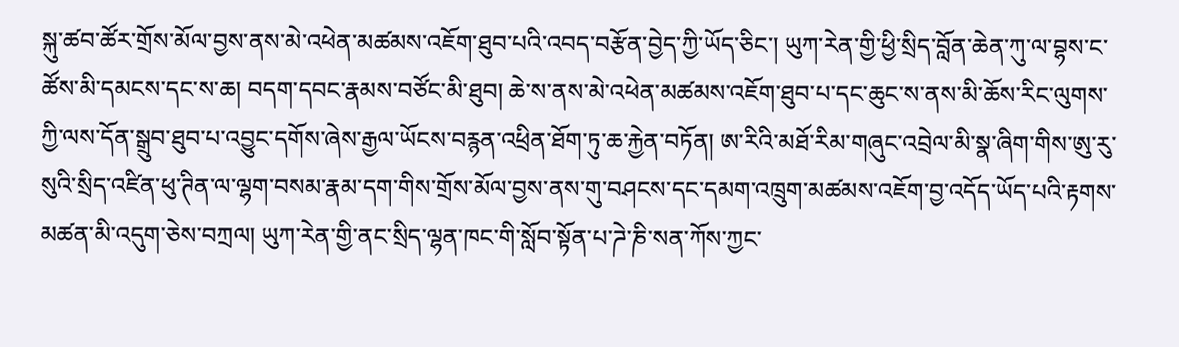སྐུ་ཚབ་ཚོར་གྲོས་མོལ་བྱས་ནས་མེ་འཕེན་མཚམས་འཇོག་ཐུབ་པའི་འབད་བརྩོན་བྱེད་ཀྱི་ཡོད་ཅིང་། ཡུཀ་རེན་གྱི་ཕྱི་སྲིད་བློན་ཆེན་ཀུ་ལ་བྷས་ང་ཚོས་མི་དམངས་དང་ས་ཆ། བདག་དབང་རྣམས་བཙོང་མི་ཐུབ། ཆེ་ས་ནས་མེ་འཕེན་མཚམས་འཇོག་ཐུབ་པ་དང་ཆུང་ས་ནས་མི་ཆོས་རིང་ལུགས་ཀྱི་ལས་དོན་སྒྲུབ་ཐུབ་པ་འབྱུང་དགོས་ཞེས་རྒྱལ་ཡོངས་བརྙན་འཕྲིན་ཐོག་ཏུ་ཆ་རྐྱེན་བཏོན། ཨ་རིའི་མཐོ་རིམ་གཞུང་འབྲེལ་མི་སྣ་ཞིག་གིས་ཨུ་རུ་སུའི་སྲིད་འཛིན་ཕུ་ཊིན་ལ་ལྷག་བསམ་རྣམ་དག་གིས་གྲོས་མོལ་བྱས་ནས་གུ་བཤངས་དང་དམག་འཁྲུག་མཚམས་འཇོག་བྱ་འདོད་ཡོད་པའི་རྟགས་མཚན་མི་འདུག་ཅེས་བཀྲལ། ཡུཀ་རེན་གྱི་ནང་སྲིད་ལྷན་ཁང་གི་སློབ་སྟོན་པ་ཌེ་ཎི་སན་ཀོས་ཀྱང་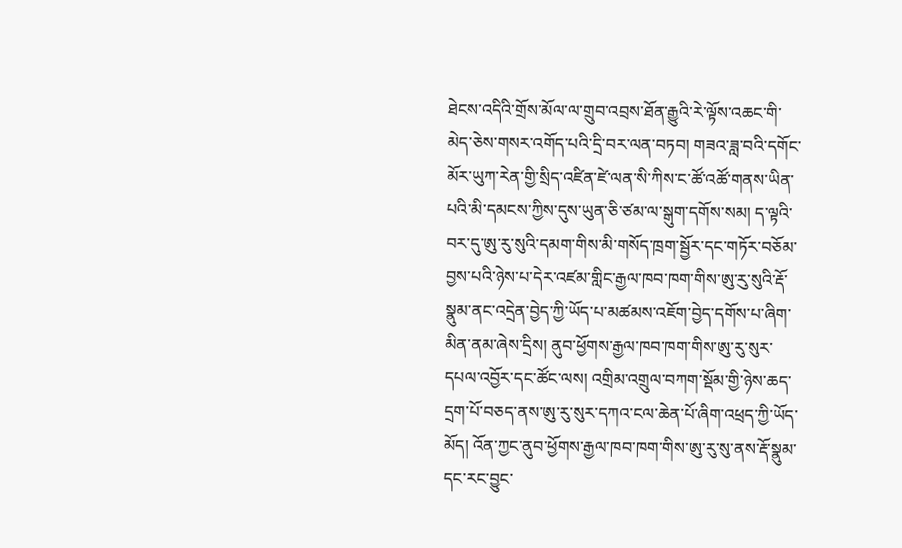ཐེངས་འདིའི་གྲོས་མོལ་ལ་གྲུབ་འབྲས་ཐོན་རྒྱུའི་རེ་ལྟོས་འཆང་གི་མེད་ཅེས་གསར་འགོད་པའི་དྲི་བར་ལན་བཏབ། གཟའ་ཟླ་བའི་དགོང་མོར་ཡུཀ་རེན་གྱི་སྲིད་འཛིན་ཛེ་ལན་སི་ཀིས་ང་ཚོ་འཚོ་གནས་ཡིན་པའི་མི་དམངས་ཀྱིས་དུས་ཡུན་ཅི་ཙམ་ལ་སྒུག་དགོས་སམ། ད་ལྟའི་བར་དུ་ཨུ་རུ་སུའི་དམག་གིས་མི་གསོད་ཁྲག་སྦྱོར་དང་གཏོར་བཅོམ་བྱས་པའི་ཉེས་པ་དེར་འཛམ་གླིང་རྒྱལ་ཁབ་ཁག་གིས་ཨུ་ཪུ་སུའི་རྡོ་སྣུམ་ནང་འདྲེན་བྱེད་ཀྱི་ཡོད་པ་མཚམས་འཇོག་བྱེད་དགོས་པ་ཞིག་མིན་ནམ་ཞེས་དྲིས། ནུབ་ཕྱོགས་རྒྱལ་ཁབ་ཁག་གིས་ཨུ་རུ་སུར་དཔལ་འབྱོར་དང་ཚོང་ལས། འགྲིམ་འགྲུལ་བཀག་སྡོམ་གྱི་ཉེས་ཆད་དྲག་པོ་བཅད་ནས་ཨུ་རུ་སུར་དཀའ་ངལ་ཆེན་པོ་ཞིག་འཕྲད་ཀྱི་ཡོད་མོད། འོན་ཀྱང་ནུབ་ཕྱོགས་རྒྱལ་ཁབ་ཁག་གིས་ཨུ་རུ་སུ་ནས་རྡོ་སྣུམ་དང་རང་བྱུང་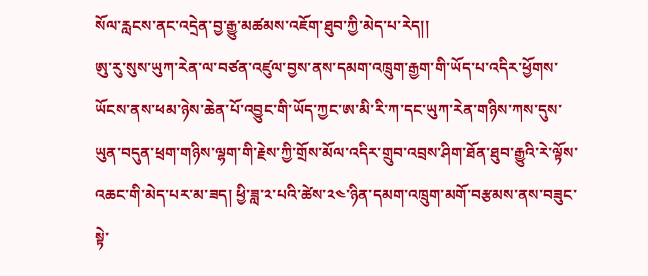སོལ་རླངས་ནང་འདྲེན་བྱ་རྒྱུ་མཚམས་འཇོག་ཐུབ་ཀྱི་མེད་པ་རེད།།
ཨུ་རུ་སུས་ཡུཀ་རེན་ལ་བཙན་འཛུལ་བྱས་ནས་དམག་འཁྲུག་རྒྱག་གི་ཡོད་པ་འདིར་ཕྱོགས་ཡོངས་ནས་ཕམ་ཉེས་ཆེན་པོ་འབྱུང་གི་ཡོད་ཀྱང་ཨ་མི་རི་ཀ་དང་ཡུཀ་རེན་གཉིས་ཀས་དུས་ཡུན་བདུན་ཕྲག་གཉིས་ལྷག་གི་རྗེས་ཀྱི་གྲོས་མོལ་འདིར་གྲུབ་འབྲས་ཤིག་ཐོན་ཐུབ་རྒྱུའི་རེ་ལྟོས་འཆང་གི་མེད་པར་མ་ཟད། ཕྱི་ཟླ་༢་པའི་ཚེས་༢༤་ཉིན་དམག་འཁྲུག་མགོ་བརྩམས་ནས་བཟུང་སྟེ་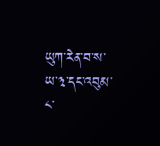ཡུཀ་རེན་བ་ས་ཡ་༣་དང་འབུམ་༨་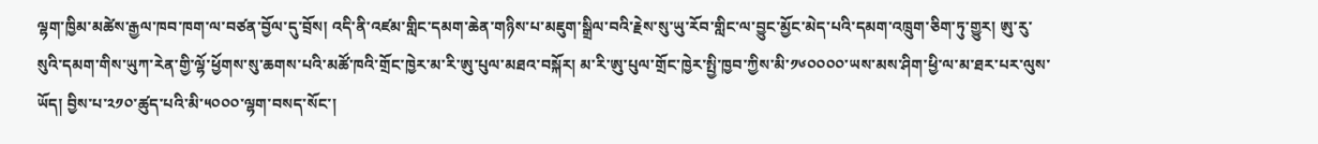ལྷག་ཁྱིམ་མཚེས་རྒྱལ་ཁབ་ཁག་ལ་བཙན་བྱོལ་དུ་བྲོས། འདི་ནི་འཛམ་གླིང་དམག་ཆེན་གཉིས་པ་མཇུག་སྒྲིལ་བའི་རྗེས་སུ་ཡུ་རོབ་གླིང་ལ་བྱུང་མྱོང་མེད་པའི་དམག་འཁྲུག་ཅིག་ཏུ་གྱུར། ཨུ་རུ་སུའི་དམག་གིས་ཡུཀ་རེན་གྱི་ལྷོ་ཕྱོགས་སུ་ཆགས་པའི་མཚོ་ཁའི་གྲོང་ཁྱེར་མ་རི་ཨུ་པུལ་མཐའ་བསྐོར། མ་རི་ཨུ་པུལ་གྲོང་ཁྱེར་སྤྱི་ཁྱབ་ཀྱིས་མི་༡༦༠༠༠༠་ཡས་མས་ཤིག་ཕྱི་ལ་མ་ཐར་པར་ལུས་ཡོད། བྱིས་པ་༢༡༠་ཚུད་པའི་མི་༥༠༠༠་ལྷག་བསད་སོང་།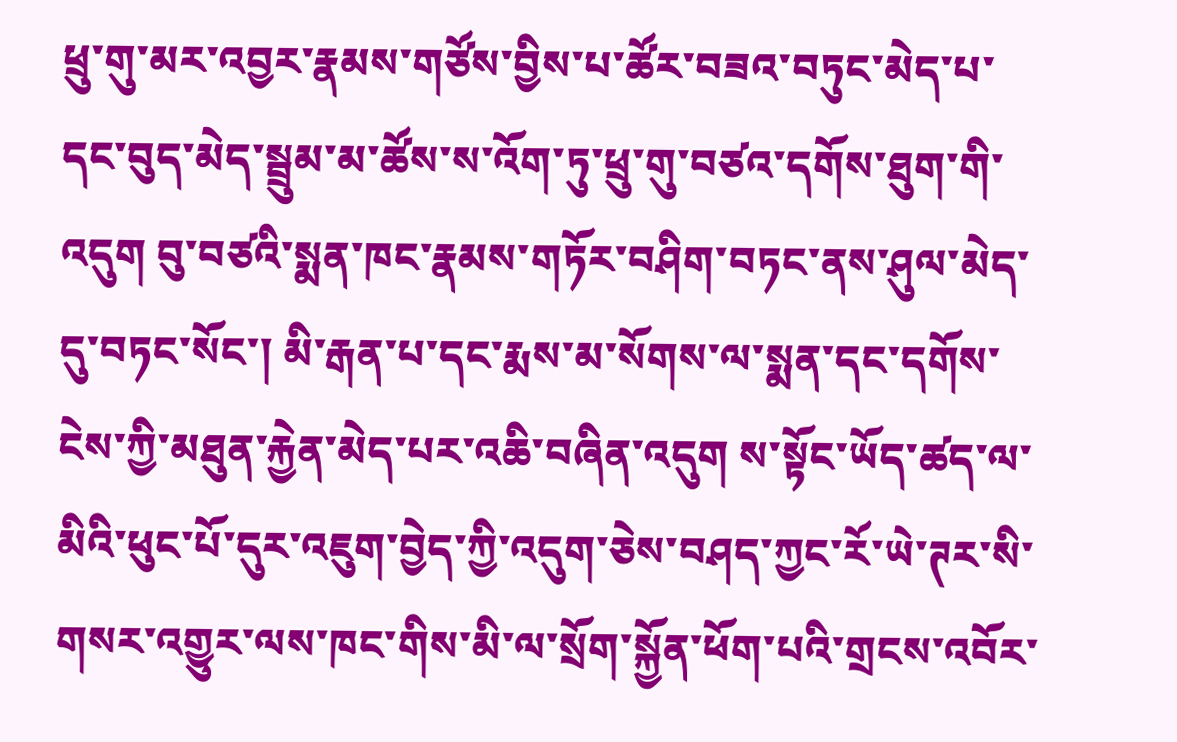ཕྲུ་གུ་མར་འབྱར་རྣམས་གཙོས་བྱིས་པ་ཚོར་བཟའ་བཏུང་མེད་པ་དང་བུད་མེད་སྦྲུམ་མ་ཚོས་ས་འོག་ཏུ་ཕྲུ་གུ་བཙའ་དགོས་ཐུག་གི་འདུག བུ་བཙའི་སྨན་ཁང་རྣམས་གཏོར་བཤིག་བཏང་ནས་ཤུལ་མེད་དུ་བཏང་སོང་། མི་རྒན་པ་དང་རྨས་མ་སོགས་ལ་སྨན་དང་དགོས་ངེས་ཀྱི་མཐུན་རྐྱེན་མེད་པར་འཆི་བཞིན་འདུག ས་སྟོང་ཡོད་ཚད་ལ་མིའི་ཕུང་པོ་དུར་འཇུག་བྱེད་ཀྱི་འདུག་ཅེས་བཤད་ཀྱང་རོ་ཡེ་ཊར་སི་གསར་འགྱུར་ལས་ཁང་གིས་མི་ལ་སྲོག་སྐྱོན་ཕོག་པའི་གྲངས་འབོར་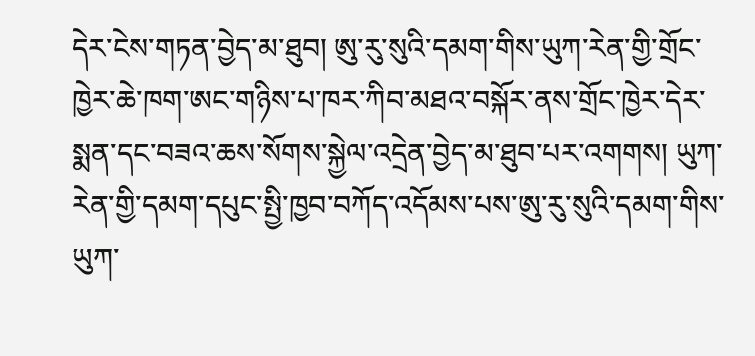དེར་ངེས་གཏན་བྱེད་མ་ཐུབ། ཨུ་རུ་སུའི་དམག་གིས་ཡུཀ་རེན་གྱི་གྲོང་ཁྱེར་ཆེ་ཁག་ཨང་གཉིས་པ་ཁར་ཀིབ་མཐའ་བསྐོར་ནས་གྲོང་ཁྱེར་དེར་སྨན་དང་བཟའ་ཆས་སོགས་སྐྱེལ་འདྲེན་བྱེད་མ་ཐུབ་པར་འགགས། ཡུཀ་རེན་གྱི་དམག་དཔུང་སྤྱི་ཁྱབ་བཀོད་འདོམས་པས་ཨུ་རུ་སུའི་དམག་གིས་ཡུཀ་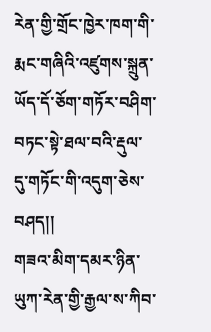རེན་གྱི་གྲོང་ཁྱེར་ཁག་གི་རྨང་གཞིའི་འཛུགས་སྐྲུན་ཡོད་དོ་ཅོག་གཏོར་བཤིག་བཏང་སྟེ་ཐལ་བའི་རྡུལ་དུ་གཏོང་གི་འདུག་ཅེས་བཤད།།
གཟའ་མིག་དམར་ཉིན་ཡུཀ་རེན་གྱི་རྒྱལ་ས་ཀིབ་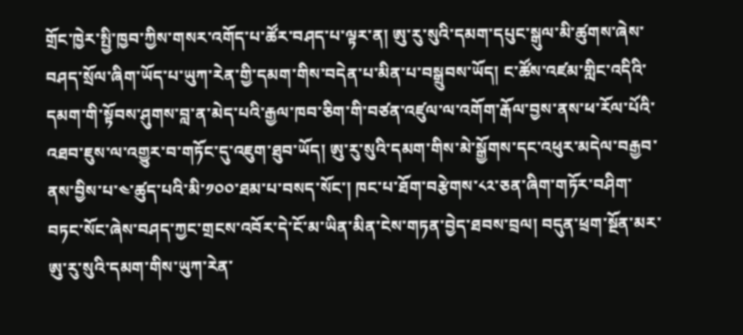གྲོང་ཁྱེར་སྤྱི་ཁྱབ་ཀྱིས་གསར་འགོད་པ་ཚོར་བཤད་པ་ལྟར་ན། ཨུ་རུ་སུའི་དམག་དཔུང་སྒུལ་མི་ཚུགས་ཞེས་བཤད་སྲོལ་ཞིག་ཡོད་པ་ཡུཀ་རེན་གྱི་དམག་གིས་བདེན་པ་མིན་པ་བསྒྲུབས་ཡོད། ང་ཚོས་འཛམ་གླིང་འདིའི་དམག་གི་སྟོབས་ཤུགས་བླ་ན་མེད་པའི་རྒྱལ་ཁབ་ཅིག་གི་བཙན་འཛུལ་ལ་འགོག་རྒོལ་བྱས་ནས་ཕ་རོལ་པོའི་འཐབ་ཇུས་ལ་འགྱུར་བ་གཏོང་དུ་འཇུག་ཐུབ་ཡོད། ཨུ་རུ་སུའི་དམག་གིས་མེ་སྒྱོགས་དང་འཕུར་མདེལ་བརྒྱབ་ནས་བྱིས་པ་༤་ཚུད་པའི་མི་༡༠༠་ཐམ་པ་བསད་སོང་། ཁང་པ་ཐོག་བརྩེགས་༨༢་ཅན་ཞིག་གཏོར་བཤིག་བཏང་སོང་ཞེས་བཤད་ཀྱང་གྲངས་འབོར་དེ་ངོ་མ་ཡིན་མིན་ངེས་གཏན་བྱེད་ཐབས་བྲལ། བདུན་ཕྲག་སྔོན་མར་ཨུ་རུ་སུའི་དམག་གིས་ཡུཀ་རེན་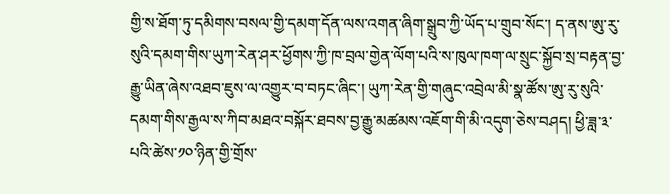གྱི་ས་ཐོག་ཏུ་དམིགས་བསལ་གྱི་དམག་དོན་ལས་འགན་ཞིག་སྒྲུབ་ཀྱི་ཡོད་པ་གྲུབ་སོང་། ད་ནས་ཨུ་རུ་སུའི་དམག་གིས་ཡུཀ་རེན་ཤར་ཕྱོགས་ཀྱི་ཁ་བྲལ་གྱེན་ལོག་པའི་ས་ཁུལ་ཁག་ལ་སྲུང་སྐྱོབ་སྲ་བརྟན་བྱ་རྒྱུ་ཡིན་ཞེས་འཐབ་ཇུས་ལ་འགྱུར་བ་བཏང་ཞིང་། ཡུཀ་རེན་གྱི་གཞུང་འབྲེལ་མི་སྣ་ཚོས་ཨུ་རུ་སུའི་དམག་གིས་རྒྱལ་ས་ཀིབ་མཐའ་བསྐོར་ཐབས་བྱ་རྒྱུ་མཚམས་འཇོག་གི་མི་འདུག་ཅེས་བཤད། ཕྱི་ཟླ་༣་པའི་ཚེས་༡༠་ཉིན་གྱི་གྲོས་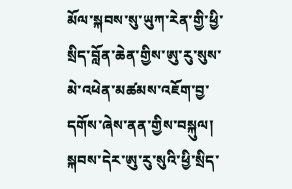མོལ་སྐབས་སུ་ཡུཀ་རེན་གྱི་ཕྱི་སྲིད་བློན་ཆེན་གྱིས་ཨུ་རུ་སུས་མེ་འཕེན་མཚམས་འཇོག་བྱ་དགོས་ཞེས་ནན་གྱིས་བསྐུལ། སྐབས་དེར་ཨུ་རུ་སུའི་ཕྱི་སྲིད་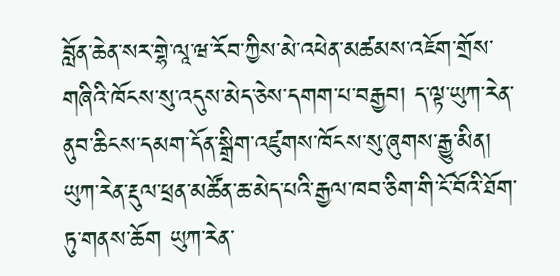བློན་ཆེན་སར་གྷེ་ལཱ་ཝ་རོབ་ཀྱིས་མེ་འཕེན་མཚམས་འཇོག་གྲོས་གཞིའི་ཁོངས་སུ་འདུས་མེད་ཅེས་དགག་པ་བརྒྱབ། ད་ལྟ་ཡུཀ་རེན་ནུབ་ཆིངས་དམག་དོན་སྒྲིག་འཛུགས་ཁོངས་སུ་ཞུགས་རྒྱུ་མིན། ཡུཀ་རེན་རྡུལ་ཕྲན་མཚོན་ཆ་མེད་པའི་རྒྱལ་ཁབ་ཅིག་གི་ངོ་བོའི་ཐོག་ཏུ་གནས་ཆོག ཡུཀ་རེན་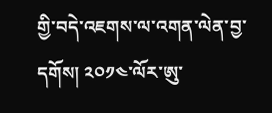གྱི་བདེ་འཇགས་ལ་འགན་ལེན་བྱ་དགོས། ༢༠༡༤་ལོར་ཨུ་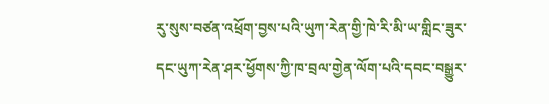རུ་སུས་བཙན་འཕྲོག་བྱས་པའི་ཡུཀ་རེན་གྱི་ཁེ་རི་མི་ཡ་གླིང་ཟུར་དང་ཡུཀ་རེན་ཤར་ཕྱོགས་ཀྱི་ཁ་བྲལ་གྱེན་ལོག་པའི་དབང་བསྒྱུར་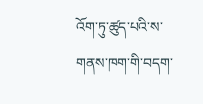འོག་ཏུ་ཚུད་པའི་ས་གནས་ཁག་གི་བདག་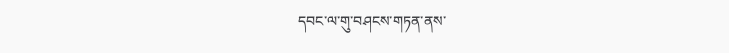དབང་ལ་གུ་བཤངས་གཏན་ནས་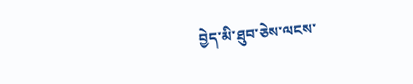བྱེད་མི་ཐུབ་ཅེས་ལངས་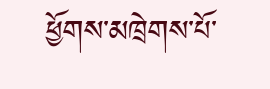ཕྱོགས་མཁྲེགས་པོ་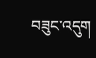བཟུང་འདུག